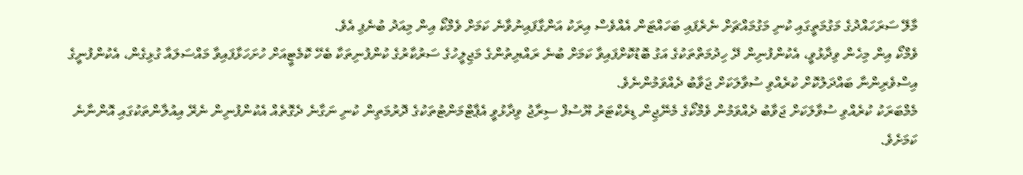މާލޭ ސަރަހައްދުގެ މަގުމަތީގައި ކުނި މަގުމައްޗަށް ނެރެފައި ބަހައްޓަން އެއްވެސް އިރަކު އަންގާފައިނުވާނެ ކަމަށް ވެމްކޯ އިން މިއަދު ބުނެފި އެވެ.
ވެމްކޯ އިން މިހެން ވިދާޅުވީ، އެކުންފުނިން ދޭ ހިދުމަތްތަކުގެ އަގު ބޮޑުކޮށްފައިވާ ކަމަށް ބުނެ ރައްޔިތުންގެ މަޖިލީހުގެ ސަރުކާރުގެ ކުންފުނިތަކާ ބެހޭ ކޮމެޓީއަށް ހުށަހަޅާފައިވާ މައްސަލައާ ގުޅިގެން، އެކުންފުނީގެ އިސްވެރިންނާ ބައްދަލުކޮށް ކުރެއްވި ސުވާލަކަށް ޖަވާބު ދެއްވަމުންނެވެ.
މެމްބަރަކު ކުރެއްވި ސުވާލަކަށް ޖަވާބު ދެއްވަމުން ވެމްކޯގެ މެނޭޖިން ޑިރެކްޓަރު ޔޫސުފް ސިރާޖު ވިދާޅުވީ އެޕާޓްމަންޓުތަކުގެ ދޮރުމަތިން ކުނި ނަގާނެ ދެގޮތެއް އެކުންފުނިން ނެރޭ އިއުލާންތަކުގައި އޮންނާނެ ކަމަށެވެ.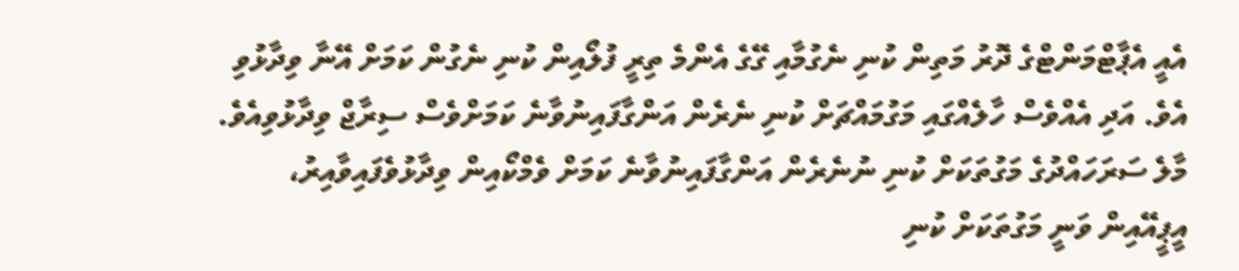އެއީ އެޕާޓްމަންޓްގެ ދޮރު މަތިން ކުނި ނެގުމާއި ގޭގެ އެންމެ ތިރީ ފުލޯއިން ކުނި ނެގުން ކަމަށް އޭނާ ވިދާޅުވި އެވެ. އަދި އެއްވެސް ހާލެއްގައި މަގުމައްޗަށް ކުނި ނެރެން އަންގާފައިނުވާނެ ކަމަށްވެސް ސިރާޖް ވިދާޅުވިއެވެ.
މާލެ ސަރަހައްދުގެ މަގުތަކަށް ކުނި ނުނެރެން އަންގާފައިނުވާނެ ކަމަށް ވެމްކޯއިން ވިދާޅުވެފައިވާއިރު، އީޕީއޭއިން ވަނީ މަގުތަކަށް ކުނި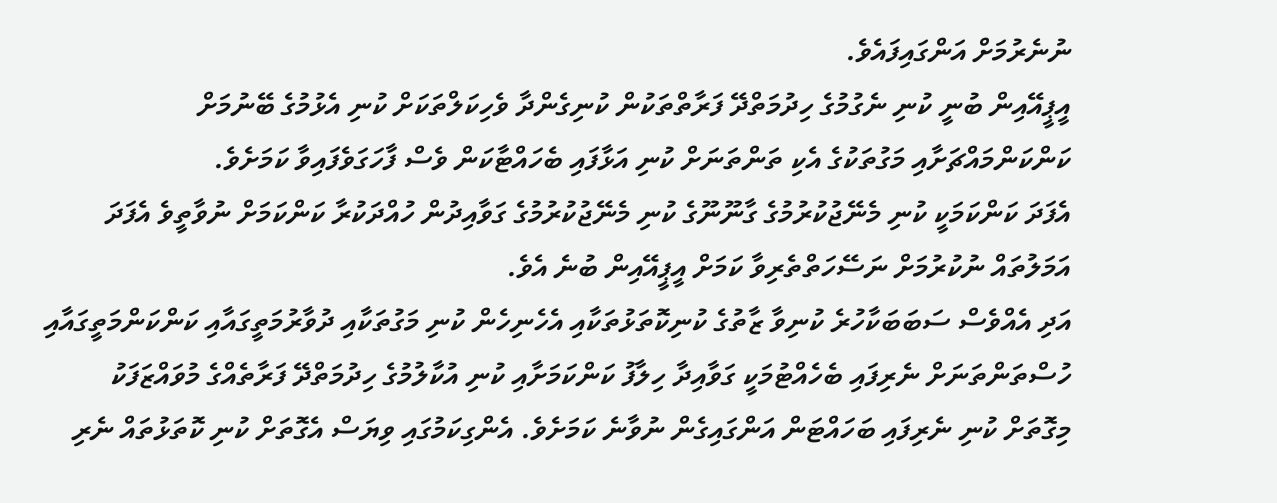ނުނެރުމަށް އަންގައިފައެވެ.
އީޕީއޭއިން ބުނީ ކުނި ނެގުމުގެ ހިދުމަތްދޭ ފަރާތްތަކުން ކުނިގެންދާ ވެހިކަލްތަކަށް ކުނި އެޅުމުގެ ބޭނުމަށް ކަންކަންމައްޗަށާއި މަގުތަކުގެ އެކި ތަންތަނަށް ކުނި އަޅާފައި ބެހައްޓާކަން ވެސް ފާހަގަވެފައިވާ ކަމަށެވެ.
އެފަދަ ކަންކަމަކީ ކުނި މެނޭޖުކުރުމުގެ ގާނޫނޫގެ ކުނި މެނޭޖުކުރުމުގެ ގަވާއިދުން ހުއްދަކުރާ ކަންކަމަށް ނުވާތީވެ އެފަދަ އަމަލުތައް ނުކުރުމަށް ނަސޭހަތްތެރިވާ ކަމަށް އީޕީއޭއިން ބުނެ އެވެ.
އަދި އެއްވެސް ސަބަބަކާހުރެ ކުނިވާ ޒާތުގެ ކުނިކޮތަޅުތަކާއި އެހެނިހެން ކުނި މަގުތަކާއި ދުވާރުމަތީގައާއި ކަންކަންމަތީގައާއި ހުސްތަންތަނަށް ނެރިފައި ބެހެއްޓުމަކީ ގަވާއިދާ ހިލާފު ކަންކަމަށާއި ކުނި އުކާލުމުގެ ހިދުމަތްދޭ ފަރާތެއްގެ މުވައްޒަފަކު މިގޮތަށް ކުނި ނެރިފައި ބަހައްޓަން އަންގައިގެން ނުވާނެ ކަމަށެވެ. އެންގިކަމުގައި ވިޔަސް އެގޮތަށް ކުނި ކޮތަޅުތައް ނެރި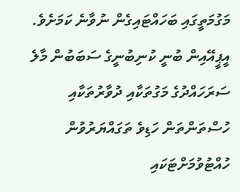މަގުމަތީގައި ބަހައްޓައިގެން ނުވާނެ ކަމަށެވެ.
އީޕީއޭއިން ބުނީ ކުނިބުނީގެ ސަބަބުން މާލެ ސަރަހައްދުގެ މަގުތަކާއި ދުވާރުތަކާއި ހުސްތަންތަން ހަޑިވެ ތަގައްޔަރުވުން ހުއްޓުވުމަށްޓަކައި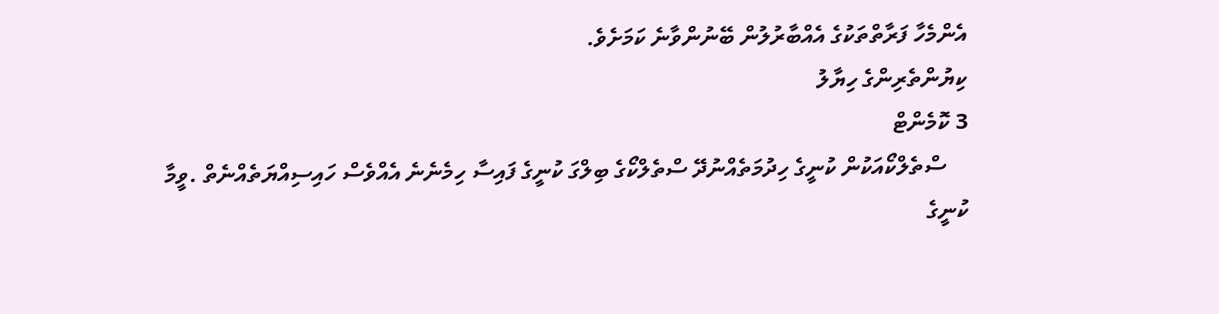އެންމެހާ ފަރާތްތަކުގެ އެއްބާރުލުން ބޭނުންވާނެ ކަމަށެވެ.
ކިޔުންތެރިންގެ ހިޔާލު
3 ކޮމެންޓް
    ސްތެލްކޯއަކުން ކުނީގެ ހިދުމަތެއްނުދޭ ސްތެލްކޯގެ ބިލްގަ ކުނީގެ ފައިސާ ހިމެނެނެ އެއްވެސް ހައިސިއްޔަތެއްނެތް .ވީމާ ކުނީގެ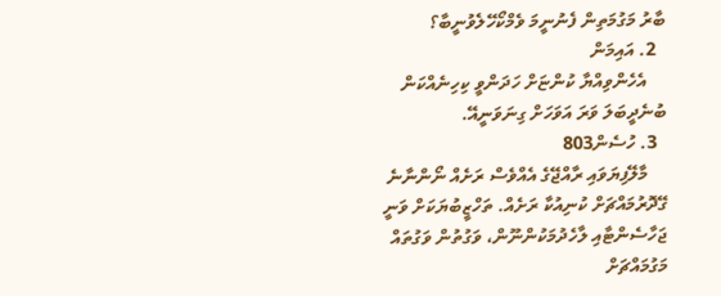ބާރު މަގުމަތިން ފެނުނީމަ ވެމްކޯހޭލެވުނީބާ؟
  2. އައިމަން
    އެހެންވިއްޔާ ކުންޏަށް ހަދަންވީ ކިހިނެއްކަން ބުނެދީބަލަ ވަރަ އަވަހަށް ގިނަވަނީއޭ.
  3. ހުސެން803
    މާލޭފިޔަވައި ރާއްޖޭގެ އެއްވެސް ރަށެއް ނޯންނާނެ ގޭދޮރުމައްޗަށް ކުނިއުކާ ރަށެއް. ތަހްޒީބުޔަކަށް ވަނީ ޖަހާސެންޓާއި ލާހެދުމަކުންނޫން، ވަގުތުން ވަގުތައް މަގުމައްޗަށް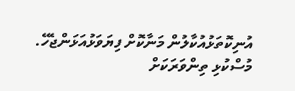އުނިކޮތަޅުއުކާލުން މަނާކޮށް ފިޔަވަޅުއަޅަންޖެހޭ. މުސްކުޅި ތިންވަރަކަށް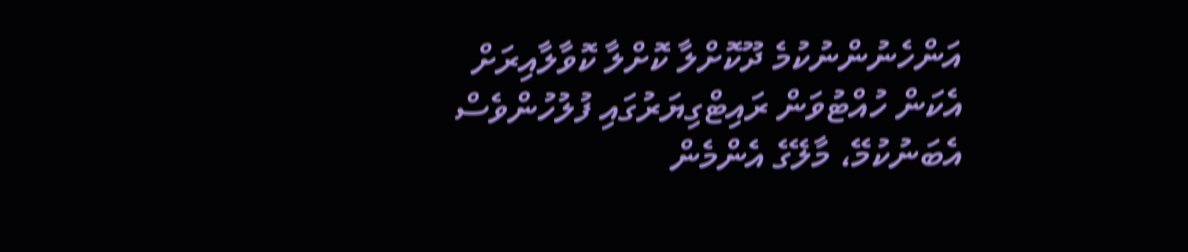އަންހެނުންނުކުމެ ދޫކޮށްލާ ކޮށްލާ ކޮވާލާއިރަށް އެކަން ހުއްޓުވަން ރައިޓްގިޔަރުގައި ފުލުހުންވެސް އެބަނުކުމޭ، މާލޭގެ އެންމެން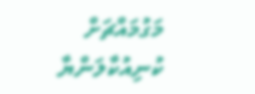މަގުމައްޗަށް ކުނިއުކާލަންޔާ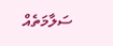ސަލާމަތެއް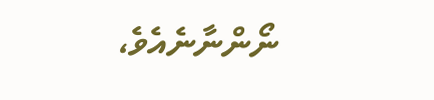ނޯންނާނެއެވެ،